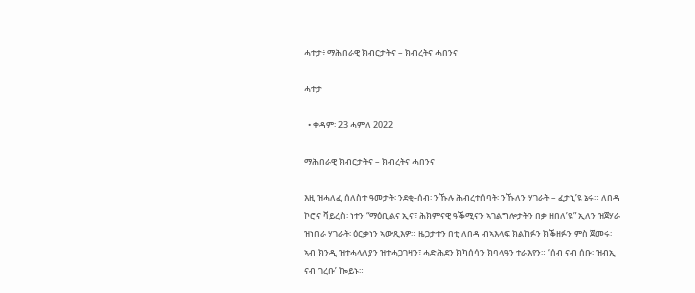ሓተታ፥ ማሕበራዊ ክብርታትና – ክብረትና ሓበንና

ሓተታ

  • ቀዳም፡ 23 ሓምለ 2022

ማሕበራዊ ክብርታትና – ክብረትና ሓበንና

እዚ ዝሓለፈ ሰለስተ ዓመታት፡ ንደቂ-ሰብ፡ ንኹሉ ሕብረተሰባት፡ ንኹለን ሃገራት – ፈታኒ’ዩ ኔሩ። ለበዳ ኮሮና ቫይረስ፡ ነተን “ማዕቢልና ኢና፣ ሕክምናዊ ዓቕሚናን ኣገልግሎታትን በቃ ዘበለ’ዩ” ኢለን ዝጀሃራ ዝነበራ ሃገራት፡ ዕርቃነን ኣውጺእዎ። ዜጋታተን በቲ ለበዳ ብኣእላፍ ክልከፉን ክቕዘፉን ምስ ጀመሩ፡ ኣብ ክንዲ ዝተሓላለያን ዝተሓጋገዛን፣ ሓድሕደን ክካሰሳን ክባላዓን ተራእየን። ‘ሰብ ናብ ሰቡ፡ ዝብኢ ናብ ገረቡ’ ኰይኑ።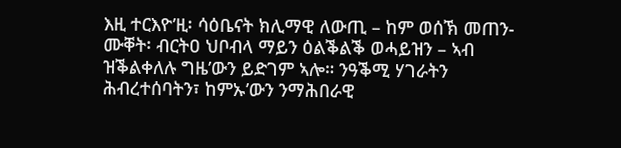እዚ ተርእዮ’ዚ፡ ሳዕቤናት ክሊማዊ ለውጢ – ከም ወሰኽ መጠን-ሙቐት፡ ብርትዐ ህቦብላ ማይን ዕልቕልቕ ወሓይዝን – ኣብ ዝቕልቀለሉ ግዜ’ውን ይድገም ኣሎ። ንዓቕሚ ሃገራትን ሕብረተሰባትን፣ ከምኡ’ውን ንማሕበራዊ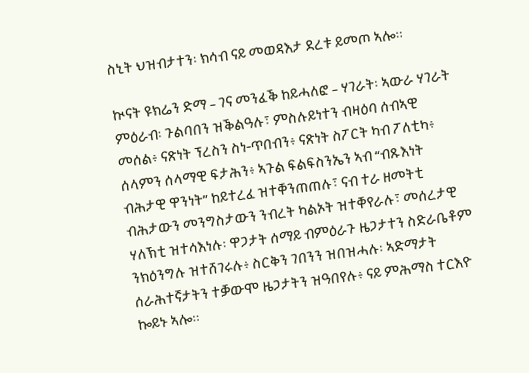ስኒት ህዝብታተን፡ ክሳብ ናይ መወዳእታ ደረቱ ይመጦ ኣሎ።

ኲናት ዩክሬን ድማ – ገና መንፈቕ ከይሓለፎ – ሃገራት፡ ኣውራ ሃገራት ምዕራብ፡ ጉልባበን ዝቕልዓሉ፣ ምስሉይነተን ብዛዕባ ሰብኣዊ መሰል፥ ናጽነት ፕረስን ስነ-ጥበብን፥ ናጽነት ስፖርት ካብ ፖለቲካ፥ ሰላምን ሰላማዊ ፍታሕን፥ ኣጉል ፍልፍስንኤን ኣብ “ብጹእነት ብሕታዊ ዋንነት” ከይተረፈ ዝተቐንጠጠሉ፣ ናብ ተራ ዘመትቲ ብሕታውን መንግስታውን ንብረት ካልኦት ዝተቐየራሉ፣ መሰረታዊ ሃለኽቲ ዝተሳእነሉ፡ ዋጋታት ሰማይ ብምዕራጉ ዜጋታተን ስድራቤቶም ንክዕንግሉ ዝተሸገሩሉ፥ ስርቅን ገበንን ዝበዝሓሉ፡ ኣድማታት ሰራሕተኛታትን ተቓውሞ ዜጋታትን ዝዓበየሉ፥ ናይ ምሕማስ ተርእዮ ኰይኑ ኣሎ።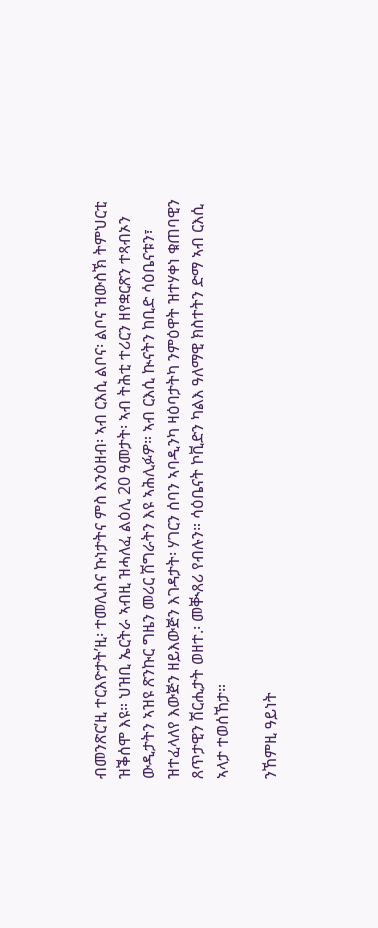ብመንጽር’ዚ ተርእዮታት’ዚ፡ ተመሊስና ኩነታትና ምስ እንዕዘብ፡ ኣብ ርእሲ ልቦና፡ ልቦና ዝውስኽ ትምህርቲ ዝቕሰሞ እዩ። ህዝቢ ኤርትራ ኣብዚ ዝሓለፈ ልዕሊ 20 ዓመታት፡ ኣብ ትሕቲ ተሪርን ዘየቋርጽን ተጻብኦን ውዲታትን ኣዝዩ ጽንኩር ግዜን መሪር ሽግራትን እዩ ኣሕሊፉዎ። ኣብ ርእሲ ኲናትን ከቢድ ሳዕቤናቱን፣ ዝተፈላለየ እውጅን ዘይእውጅን እገዳታት፡ ሃገርን ሰባን ኣባዲንካ ዛዕባታትካ ንምዕዋት ዝተሃቀነ ቁጠባዊን ጸጥታዊን ሽርሒታት ወዘተ.፡ መቚጸሪ የብሉን። ሳዕቤናት ኮቪድን ካልእ ዓለማዊ ክስተትን ድማ ኣብ ርእሲ ኣላታ ተወሰኸታ።

ንኸምዚ ዓይነት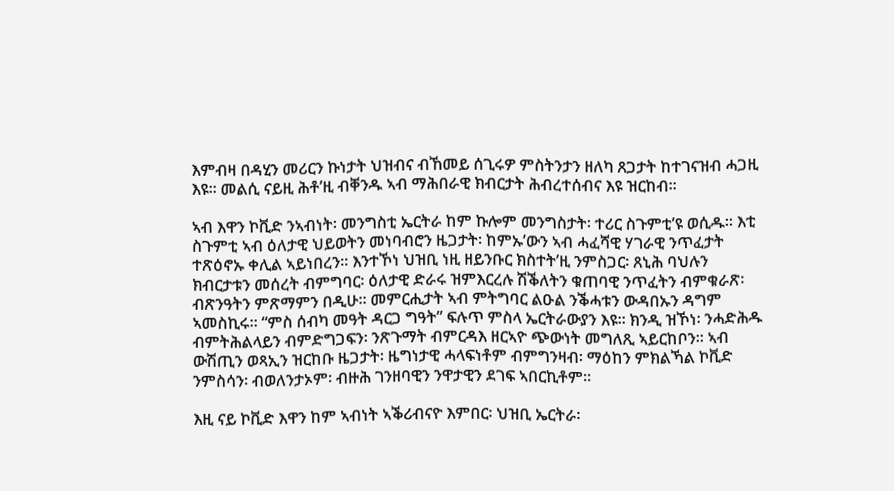እምብዛ በዳሂን መሪርን ኩነታት ህዝብና ብኸመይ ሰጊሩዎ ምስትንታን ዘለካ ጸጋታት ከተገናዝብ ሓጋዚ እዩ። መልሲ ናይዚ ሕቶ’ዚ ብቐንዱ ኣብ ማሕበራዊ ክብርታት ሕብረተሰብና እዩ ዝርከብ።

ኣብ እዋን ኮቪድ ንኣብነት፡ መንግስቲ ኤርትራ ከም ኩሎም መንግስታት፡ ተሪር ስጉምቲ’ዩ ወሲዱ። እቲ ስጉምቲ ኣብ ዕለታዊ ህይወትን መነባብሮን ዜጋታት፡ ከምኡ’ውን ኣብ ሓፈሻዊ ሃገራዊ ንጥፈታት ተጽዕኖኡ ቀሊል ኣይነበረን። እንተኾነ ህዝቢ ነዚ ዘይንቡር ክስተት’ዚ ንምስጋር፡ ጸኒሕ ባህሉን ክብርታቱን መሰረት ብምግባር፡ ዕለታዊ ድራሩ ዝምእርረሉ ሽቕለትን ቁጠባዊ ንጥፈትን ብምቁራጽ፡ ብጽንዓትን ምጽማምን በዲሁ። መምርሒታት ኣብ ምትግባር ልዑል ንቕሓቱን ውዳበኡን ዳግም ኣመስኪሩ። “ምስ ሰብካ መዓት ዳርጋ ግዓት” ፍሉጥ ምስላ ኤርትራውያን እዩ። ክንዲ ዝኾነ፡ ንሓድሕዱ ብምትሕልላይን ብምድግጋፍን፡ ንጽጉማት ብምርዳእ ዘርኣዮ ጭውነት መግለጺ ኣይርከቦን። ኣብ ውሽጢን ወጻኢን ዝርከቡ ዜጋታት፡ ዜግነታዊ ሓላፍነቶም ብምግንዛብ፡ ማዕከን ምክልኻል ኮቪድ ንምስሳን፡ ብወለንታኦም፡ ብዙሕ ገንዘባዊን ንዋታዊን ደገፍ ኣበርኪቶም።

እዚ ናይ ኮቪድ እዋን ከም ኣብነት ኣቕሪብናዮ እምበር፡ ህዝቢ ኤርትራ፡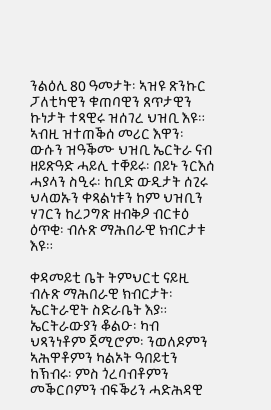ንልዕሊ 80 ዓመታት፡ ኣዝዩ ጽንኩር ፓለቲካዊን ቁጠባዊን ጸጥታዊን ኩነታት ተጻዊሩ ዝሰገረ ህዝቢ እዩ። ኣብዚ ዝተጠቕሰ መሪር እዋን፡ ውሱን ዝዓቕሙ ህዝቢ ኤርትራ ናብ ዘይጽዓድ ሓይሊ ተቐይሩ፡ በይኑ ንርእሰ ሓያላን ስዒሩ፡ ከቢድ ውዲታት ሰጊሩ ህላወኡን ቀጻልነቱን ከም ህዝቢን ሃገርን ከረጋግጽ ዘብቅዖ ብርቱዕ ዕጥቂ፡ ብሉጽ ማሕበራዊ ክብርታቱ እዩ።

ቀዳመይቲ ቤት ትምህርቲ ናይዚ ብሉጽ ማሕበራዊ ክብርታት፡ ኤርትራዊት ስድራቤት እያ። ኤርትራውያን ቆልዑ፡ ካብ ህጻንነቶም ጀሚሮም፡ ንወለዶምን ኣሕዋቶምን ካልኦት ዓበይቲን ከኽብሩ፡ ምስ ጎረባብቶምን መቕርቦምን ብፍቕሪን ሓድሕዳዊ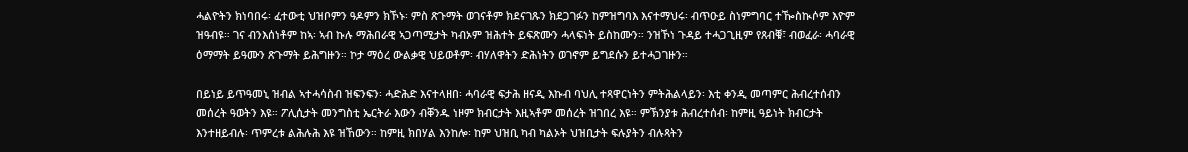ሓልዮትን ክነባበሩ፡ ፈተውቲ ህዝቦምን ዓዶምን ክኾኑ፡ ምስ ጽጉማት ወገናቶም ክደናገጹን ክደጋገፉን ከምዝግባእ እናተማህሩ፡ ብጥዑይ ስነምግባር ተዀስኲሶም እዮም ዝዓብዩ። ገና ብንእሰነቶም ከኣ፡ ኣብ ኩሉ ማሕበራዊ ኣጋጣሚታት ካብኦም ዝሕተት ይፍጽሙን ሓላፍነት ይስከሙን። ንዝኾነ ጉዳይ ተሓጋጊዚም የጸብቑ፣ ብወፈራ፡ ሓባራዊ ዕማማት ይዓሙን ጽጉማት ይሕግዙን። ኮታ ማዕረ ውልቃዊ ህይወቶም፡ ብሃለዋትን ድሕነትን ወገኖም ይግደሱን ይተሓጋገዙን።

በይነይ ይጥዓመኒ ዝብል ኣተሓሳስብ ዝፍንፍን፡ ሓድሕድ እናተላዘበ፡ ሓባራዊ ፍታሕ ዘናዲ እኩብ ባህሊ ተጻዋርነትን ምትሕልላይን፡ እቲ ቀንዲ መጣምር ሕብረተሰብን መሰረት ዓወትን እዩ። ፖሊሲታት መንግስቲ ኤርትራ እውን ብቐንዱ ነዞም ክብርታት እዚኣቶም መሰረት ዝገበረ እዩ። ምኽንያቱ ሕብረተሰብ፡ ከምዚ ዓይነት ክብርታት እንተዘይብሉ፡ ጥምረቱ ልሕሉሕ እዩ ዝኸውን። ከምዚ ክበሃል እንከሎ፡ ከም ህዝቢ ካብ ካልኦት ህዝቢታት ፍሉያትን ብሉጻትን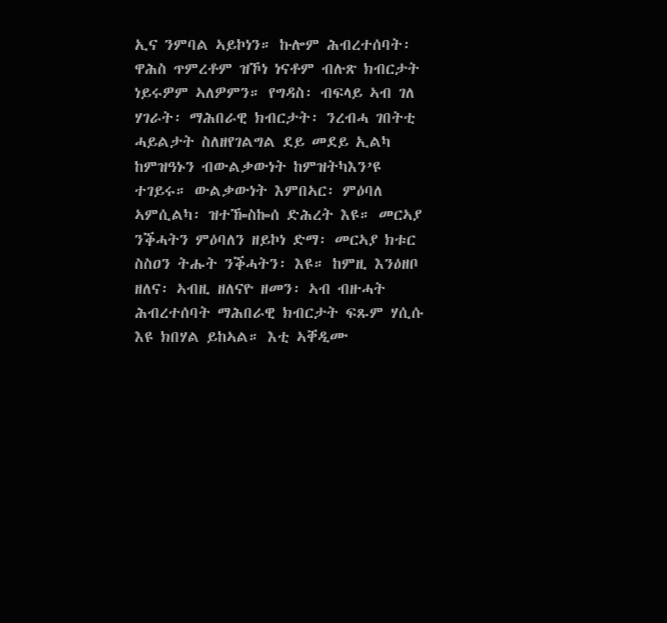ኢና ንምባል ኣይኮነን። ኩሎም ሕብረተሰባት፡ ዋሕስ ጥምረቶም ዝኾነ ነናቶም ብሉጽ ክብርታት ነይሩዎም ኣለዎምን። የግዳስ፡ ብፍላይ ኣብ ገለ ሃገራት፡ ማሕበራዊ ክብርታት፡ ንረብሓ ገበትቲ ሓይልታት ስለዘየገልግል ደይ መደይ ኢልካ ከምዝዓኑን ብውልቃውነት ከምዝትካእን’ዩ ተገይሩ። ውልቃውነት እምበኣር፡ ምዕባለ ኣምሲልካ፡ ዝተዀስኰሰ ድሕረት እዩ። መርኣያ ንቕሓትን ምዕባለን ዘይኮነ ድማ፡ መርኣያ ክቱር ስስዐን ትሑት ንቕሓትን፡ እዩ። ከምዚ እንዕዘቦ ዘለና፡ ኣብዚ ዘለናዮ ዘመን፡ ኣብ ብዙሓት ሕብረተሰባት ማሕበራዊ ክብርታት ፍጹም ሃሲሱ እዩ ክበሃል ይከኣል። እቲ ኣቐዲሙ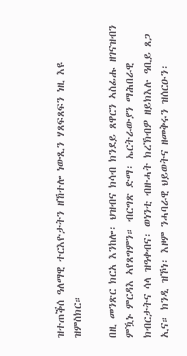ዝተጠቕሰ ዓለማዊ ተርእዮታትን ዘኸተሎ ነውጺን ሃጸፍጸፍን ነዚ እዩ ዝምስክር።

በዚ መንጽር ክርአ እንከሎ፡ ህዝብና ክሳብ ክንደይ ጸዋርን ኣስፊሑ ዘገናዝብን ምዃኑ ምርዳእ ኣየጸግምን። ብርግጽ ድማ፡ ኤርትራውያን ማሕበራዊ ክብርታትና ሳላ ዝዓቀብና፡ ወነንቲ ብዙሓት ክረኽብዎ ዘይክእሉ ዓቢይ ጸጋ ኢና። ክንዲ ዝኾነ፡ እዞም ንሓባራዊ ህይወትና ዘመቅሩን ዝሰርዑን፡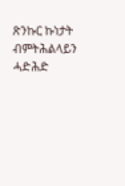ጽንኩር ኩነታት ብምትሕልላይን ሓድሕድ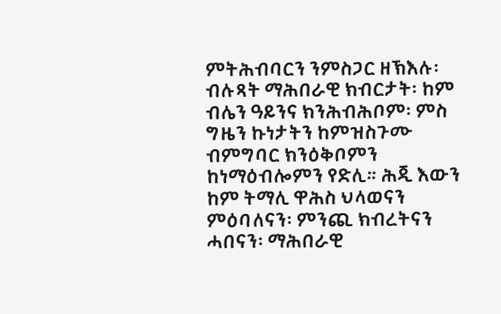ምትሕብባርን ንምስጋር ዘኽእሉ፡ ብሉጻት ማሕበራዊ ክብርታት፡ ከም ብሌን ዓይንና ክንሕብሕቦም፡ ምስ ግዜን ኩነታትን ከምዝስጉሙ ብምግባር ክንዕቅቦምን ከነማዕብሎምን የድሊ። ሕጂ እውን ከም ትማሊ ዋሕስ ህላወናን ምዕባለናን፡ ምንጪ ክብረትናን ሓበናን፡ ማሕበራዊ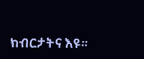ክብርታትና እዩ።